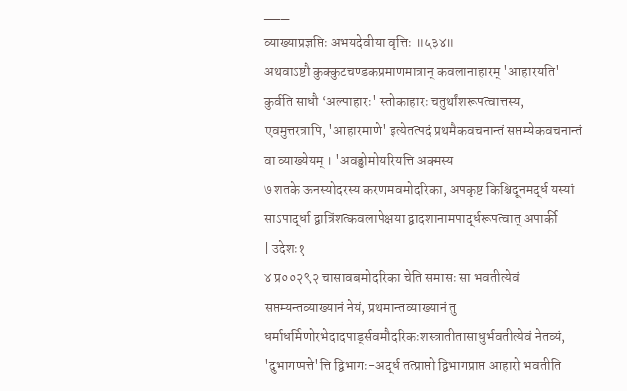___
व्याख्याप्रज्ञप्तिः अभयदेवीया वृत्तिः ॥५३४॥
अथवाऽष्टौ कुक्कुटचण्डकप्रमाणमात्रान् कवलानाहारम् 'आहारयति' कुर्वति साधौ ‘अल्पाहारः' स्तोकाहारः चतुर्थांशरूपत्वात्तस्य, एवमुत्तरत्रापि, 'आहारमाणे' इत्येतत्पदं प्रथमैकवचनान्तं सप्तम्येकवचनान्तं वा व्याख्येयम् । 'अवड्ढोमोयरियत्ति अक्मस्य
७ शतके ऊनस्योदरस्य करणमवमोदरिका, अपकृष्ट किश्चिदूनमर्द्ध यस्यां साऽपार्द्धा द्वात्रिंशत्कवलापेक्षया द्वादशानामपार्द्धरूपत्वात् अपार्की
| उदेशः१
४ प्र००२९२ चासावबमोदरिका चेति समासः सा भवतीत्येवं सप्तम्यन्तव्याख्यानं नेयं, प्रथमान्तव्याख्यानं तु धर्माधर्मिणोरभेदादपार्ड्सवमौदरिकःशस्त्रातीतासाधुर्भवतीत्येवं नेतव्यं, 'दुभागप्पत्ते'त्ति द्विभागः-अर्द्ध तत्प्राप्तो द्विभागप्राप्त आहारो भवतीति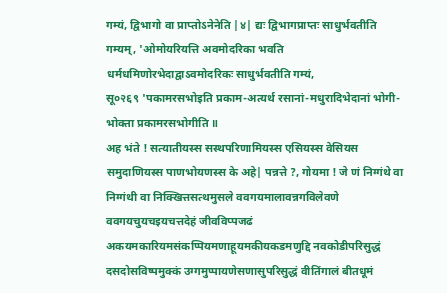गम्यं, द्विभागो वा प्राप्तोऽनेनेति |४| द्यः द्विभागप्राप्तः साधुर्भवतीति गम्यम्, 'ओमोयरियत्ति अवमोदरिका भवति धर्मधमिणोरभेदाद्वाऽवमोदरिकः साधुर्भवतीति गम्यं,
सू०२६९ 'पकामरसभोइति प्रकाम-अत्यर्थ रसानां-मधुरादिभेदानां भोगी-भोक्ता प्रकामरसभोगीति ॥
अह भंते ! सत्यातीयस्स सस्थपरिणामियस्स एसियस्स वेसियस समुदाणियस्स पाणभोयणस्स के अहे| पन्नत्ते ?, गोयमा ! जे णं निग्गंथे वा निग्गंथी वा निक्खित्तसत्थमुसले ववगयमालावन्नगविलेवणे ववगयचुयचइयचत्तदेहं जीवविप्पजढं अकयमकारियमसंकप्पियमणाहूयमकीयकडमणुद्दि नवकोडीपरिसुद्धं दसदोसविष्पमुक्कं उग्गमुप्पायणेसणासुपरिसुद्धं वीतिंगालं बीतधूमं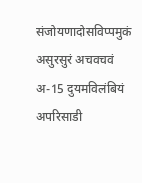संजोयणादोसविप्पमुकं असुरसुरं अचवचवं अ-15 दुयमविलंबियं अपरिसाडी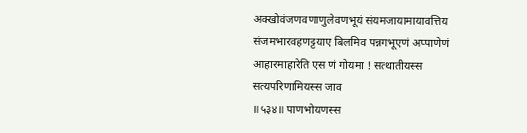अक्खोवंजणवणाणुलेवणभूयं संयमजायामायावत्तिय संजमभारवहणट्टयाए बिलमिव पन्नगभूएणं अप्पाणेणं आहारमाहारेति एस णं गोयमा ! सत्थातीयस्स सत्यपरिणामियस्स जाव
॥५३४॥ पाणभोयणस्स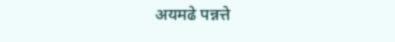अयमढे पन्नत्ते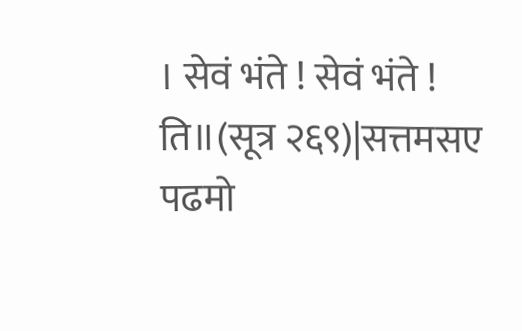। सेवं भंते ! सेवं भंते ! ति॥(सूत्र २६९)|सत्तमसए पढमो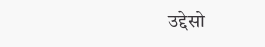उद्देसो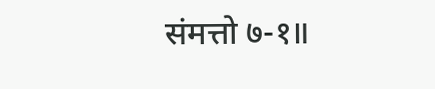संमत्तो ७-१॥